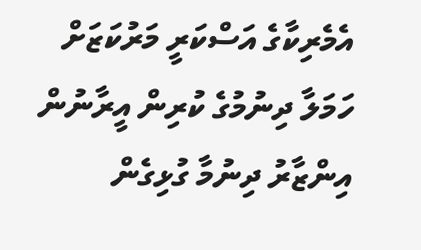އެމެރިކާގެ އަސްކަރީ މަރުކަޒަށް ހަމަލާ ދިނުމުގެ ކުރިން އީރާނުން އިންޒާރު ދިނުމާ ގުޅިގެން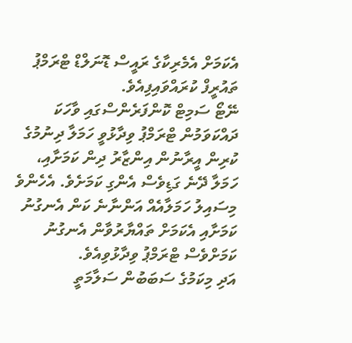އެކަމަށް އެމެރިކާގެ ރައީސް ޑޮނަލްޑް ޓްރަމްޕު ތައުރީފް ކުރައްވައިފިއެވެ.
ނޭޓޯ ސަމިޓް ކޮންފަރެންސްގައި ވާހަކަ ދައްކަވަމުން ޓްރަމްޕު ވިދާޅުވީ ހަމަލާ ދިނުމުގެ ކުރިން އީރާނުން އިންޒާރު ދިން ކަމަށާއި، ހަމަލާ ދޭނެ ގަޑިވެސް އެންގި ކަމަށެވެ. އެހެންވެ މިސައިލު ހަމަލާއެއް އަންނާނެ ކަން އެނގުނު ކަމަށާއި އެކަމަށް ތައްޔާރުވާން އެނގުނު ކަމަށްވެސް ޓްރަމްޕު ވިދާޅުވިއެވެ.
އަދި މިކަމުގެ ސަބަބުން ސަލާމަތީ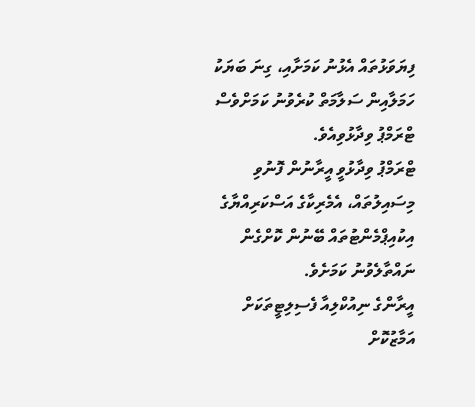ފިޔަވަޅުތައް އެޅުނު ކަމަށާއި، ގިނަ ބަޔަކު ހަމަލާއިން ސަލާމަތް ކުރެވުނު ކަމަށްވެސް ޓްރަމްޕު ވިދާޅުވިއެވެ.
ޓްރަމްޕު ވިދާޅުވީ އީރާނުން ފޮނުވި މިސައިލުތައް، އެމެރިކާގެ އަސްކަރިއްޔާގެ އިކުއިޕްމެންޓުތައް ބޭނުން ކޮށްގެން ނައްތާލެވުނު ކަމަށެވެ.
އީރާންގެ ނިއުކްލިއާ ފެސިލިޓީތަކަށް އަމާޒުކޮށް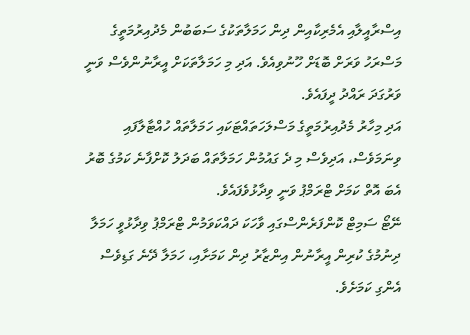އިސްރާއީލާއި އެމެރިކާއިން ދިން ހަމަލާތަކުގެ ސަބަބުން މެދުއިރުމަތީގެ މަސްރަހު ވަރަށް ބޮޑަށް ހޫނުވިއެވެ. އަދި މި ހަމަލާތަކަށް އީރާނުންވެސް ވަނީ ވަރުގަދަ ރައްދު ދީފައެވެ.
އަދި މިހާރު މެދުއިރުމަތީގެ މަސްލަހަތައްޓަކައި ހަމަލާތައް ހުއްޓާލާފައި ވިނަމަވެސް، އަދިވެސް މި ދެ ގައުމުން ހަމަލާތައް ބަދަލު ކޮށްފާނެ ކަމުގެ ބޮރު އެބަ އޮތް ކަމަށް ޓްރަމްޕު ވަނީ ވިދާޅުވެފައެވެ.
ނޭޓޯ ސަމިޓް ކޮންފަރެންސްގައި ވާހަކަ ދައްކަވަމުން ޓްރަމްޕު ވިދާޅުވީ ހަމަލާ ދިނުމުގެ ކުރިން އީރާނުން އިންޒާރު ދިން ކަމަށާއި، ހަމަލާ ދޭނެ ގަޑިވެސް އެންގި ކަމަށެވެ.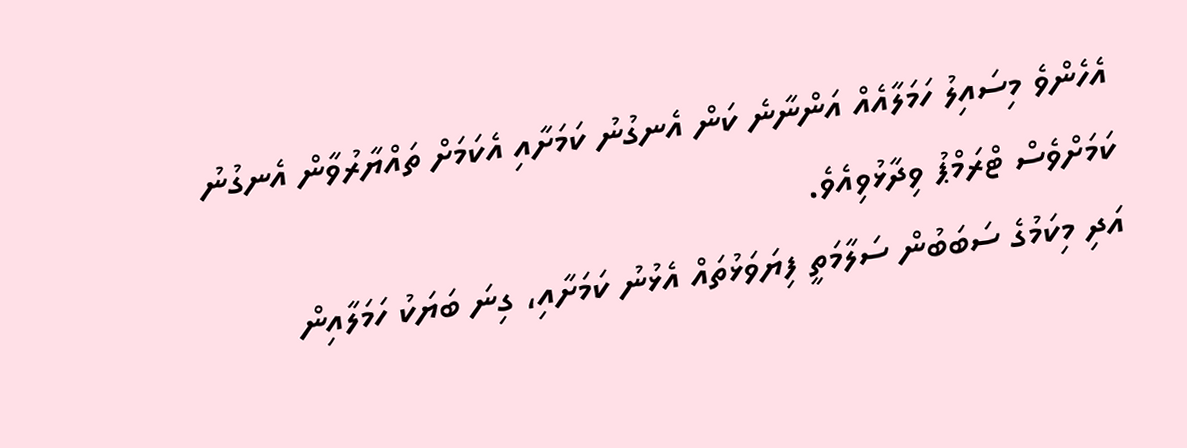އެހެންވެ މިސައިލު ހަމަލާއެއް އަންނާނެ ކަން އެނގުނު ކަމަށާއި އެކަމަށް ތައްޔާރުވާން އެނގުނު ކަމަށްވެސް ޓްރަމްޕު ވިދާޅުވިއެވެ.
އަދި މިކަމުގެ ސަބަބުން ސަލާމަތީ ފިޔަވަޅުތައް އެޅުނު ކަމަށާއި، ގިނަ ބަޔަކު ހަމަލާއިން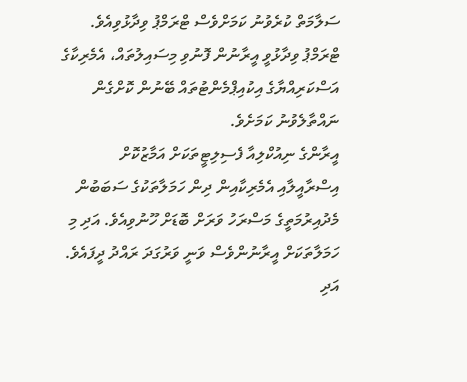ސަލާމަތް ކުރެވުނު ކަމަށްވެސް ޓްރަމްޕު ވިދާޅުވިއެވެ.
ޓްރަމްޕު ވިދާޅުވީ އީރާނުން ފޮނުވި މިސައިލުތައް، އެމެރިކާގެ އަސްކަރިއްޔާގެ އިކުއިޕްމެންޓުތައް ބޭނުން ކޮށްގެން ނައްތާލެވުނު ކަމަށެވެ.
އީރާންގެ ނިއުކްލިއާ ފެސިލިޓީތަކަށް އަމާޒުކޮށް އިސްރާއީލާއި އެމެރިކާއިން ދިން ހަމަލާތަކުގެ ސަބަބުން މެދުއިރުމަތީގެ މަސްރަހު ވަރަށް ބޮޑަށް ހޫނުވިއެވެ. އަދި މި ހަމަލާތަކަށް އީރާނުންވެސް ވަނީ ވަރުގަދަ ރައްދު ދީފައެވެ.
އަދި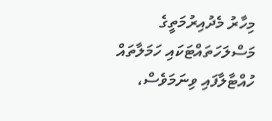މިހާރު މެދުއިރުމަތީގެ މަސްލަހަތައްޓަކައި ހަމަލާތައް ހުއްޓާލާފައި ވިނަމަވެސް،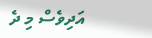އަދިވެސް މި ދެ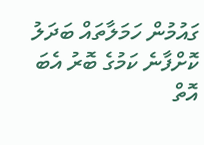ގައުމުން ހަމަލާތައް ބަދަލު ކޮށްފާނެ ކަމުގެ ބޮރު އެބަ އޮތް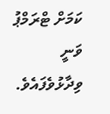ކަމަށް ޓްރަމްޕު ވަނީ ވިދާޅުވެފައެވެ.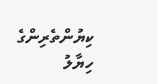ކިޔުންތެރިންގެ ހިޔާލު